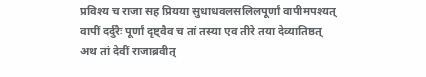प्रविश्य च राजा सह प्रियया सुधाधवलसलिलपूर्णां वापीमपश्यत्
वापीं दर्दुरैः पूर्णां दृष्ट्वैव च तां तस्या एव तीरे तया देव्यातिष्ठत्
अथ तां देवीं राजाब्रवीत्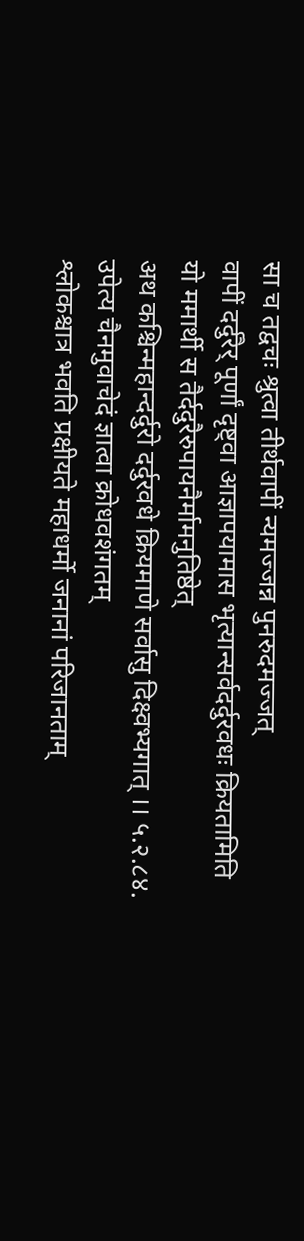सा च तद्वचः श्रुत्वा तीर्थवापीं न्यमज्जन्न पुनरुदमज्जत्
वापीं दर्दुरैर् पूर्णां दृष्ट्वा आज्ञापयामास भृत्यान्सर्वदर्दुरवधः क्रियतामिति
यो ममार्थी स तैर्ददुरैरुपायनैर्मामनुतिष्ठेत्
अथ कश्चिन्महान्दर्दुरो दर्दुरवधे क्रियमाणे सर्वासु दिक्ष्वभ्यगात् ।। ५.२.८४.
उपेत्य चैनमुवाचेदं ज्ञात्वा क्रोधवशंगतम्
श्लोकश्चात्र भवति प्रक्षीयते महाधर्मो जनानां परिजानताम्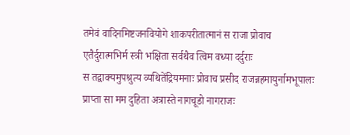तमेवं वादिनमिष्टजनवियोगे शाकपरीतात्मानं स राजा प्रोवाच
एतैर्दुरात्मभिर्म स्त्री भक्षिता सर्वथैव त्विम वध्या दर्दुराः
स तद्वाक्यमुपश्रुत्य व्यथितेंद्रियमनाः प्रोवाच प्रसीद राजन्नहमायुर्नामभूपालः
प्राप्ता सा मम दुहिता अत्रास्ते नागचूडो नागराजः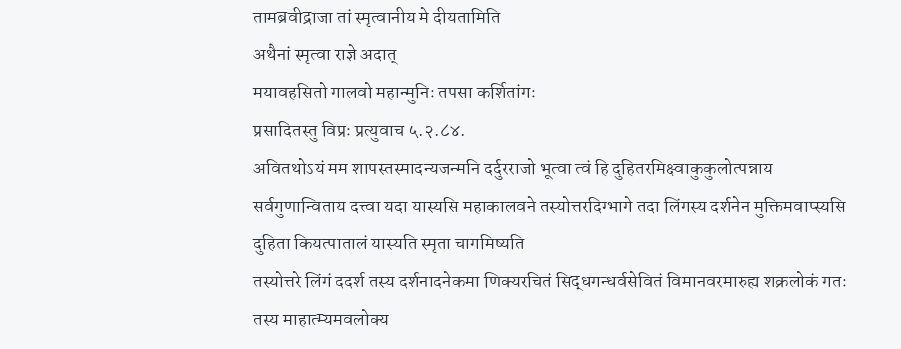तामब्रवीद्राजा तां स्मृत्वानीय मे दीयतामिति
अथैनां स्मृत्वा राज्ञे अदात्
मयावहसितो गालवो महान्मुनिः तपसा कर्शितांगः
प्रसादितस्तु विप्रः प्रत्युवाच ५.२.८४.
अवितथोऽयं मम शापस्तस्मादन्यजन्मनि दर्दुरराजो भूत्वा त्वं हि दुहितरमिक्ष्वाकुकुलोत्पन्नाय सर्वगुणान्विताय दत्त्वा यदा यास्यसि महाकालवने तस्योत्तरदिग्भागे तदा लिंगस्य दर्शनेन मुक्तिमवाप्स्यसि
दुहिता कियत्पातालं यास्यति स्मृता चागमिष्यति
तस्योत्तरे लिंगं ददर्श तस्य दर्शनादनेकमा णिक्यरचितं सिद्धगन्धर्वसेवितं विमानवरमारुह्य शक्रलोकं गतः
तस्य माहात्म्यमवलोक्य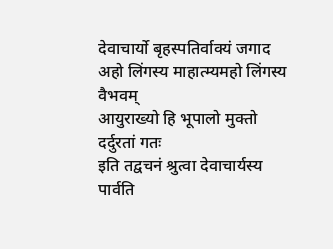देवाचार्यो बृहस्पतिर्वाक्यं जगाद
अहो लिंगस्य माहात्म्यमहो लिंगस्य वैभवम्
आयुराख्यो हि भूपालो मुक्तो दर्दुरतां गतः
इति तद्वचनं श्रुत्वा देवाचार्यस्य पार्वति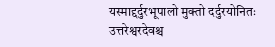यस्माद्दर्दुरभूपालो मुक्तो दर्दुरयोनितः
उत्तरेश्वरदेवश्च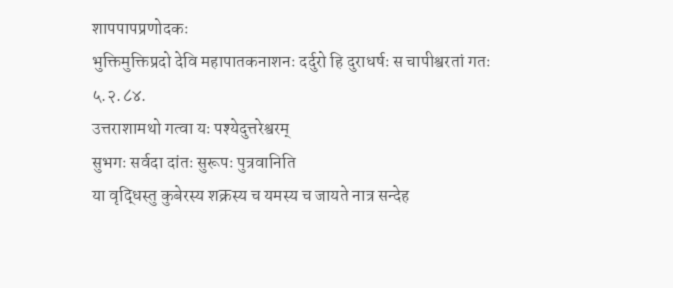शापपापप्रणोदकः
भुक्तिमुक्तिप्रदो देवि महापातकनाशनः दर्दुरो हि दुराधर्षः स चापीश्वरतां गतः ५.२.८४.
उत्तराशामथो गत्वा यः पश्येदुत्तरेश्वरम्
सुभगः सर्वदा दांतः सुरूपः पुत्रवानिति
या वृद्धिस्तु कुबेरस्य शक्रस्य च यमस्य च जायते नात्र सन्देह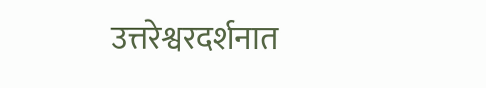उत्तरेश्वरदर्शनात